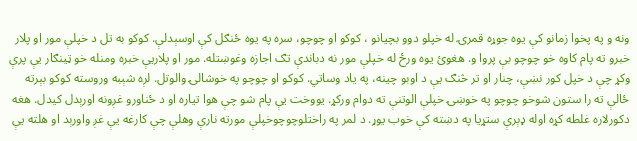ونه و په پخوا زمانو کې يوه جوړه قمرۍ له خپلو دوو بچيانو ، کوکو او چوچو، سره په يوه ځنګل کې اوسېدلې. کوکو به تل د خپلې مور او پلار خبرو ته پام کاوه خو چوچو بې پروا و. هغوئ يوه ورځ له خپلې مور نه دباندې تګ اجازه وغوښتله. مور او پلاريې خبره ومنله خو ټينګار يې پرې وکړ چې د خپل کور نښې، چنار او تر څنګ يې د اوبو چينه، په ياد وساتي. کوکو او چوچو په خوشالۍ والوتل. لږه شېبه وروسته کوکو بېرته ځالې ته را ستون شوخو چوچو په خوښۍ خپلې الوتنې ته دوام ورکړ. يووخت يې پام شو چې هوا تياره او د ځناورو غږونه اورېدل کيدل. هغه دکورلاره غلطه کړه اوله ډېرې ستړيا په دښته کې خوب يوړ. د لمر په راختلوچوچوخپلې مورته نارې وهلې چې کارغه يې غږ واورېد او هلته يې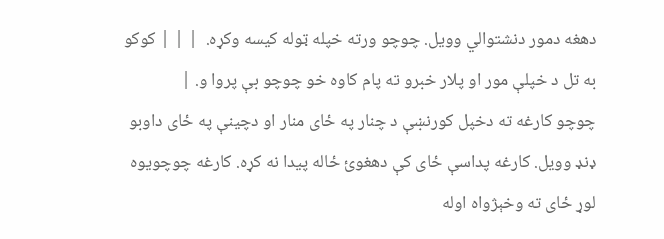دهغه دمور دنشتوالي وويل. چوچو ورته خپله ټوله کيسه وکړه.  | | | کوکو به تل د خپلې مور او پلار خبرو ته پام کاوه خو چوچو بې پروا و. |
چوچو کارغه ته دخپل کورنښې د چنار په ځای منار او دچينې په ځای داوبو ډنډ وويل. کارغه پداسې ځای کې دهغوئ ځاله پيدا نه کړه. کارغه چوچويوه لوړ ځای ته وخېژواه اوله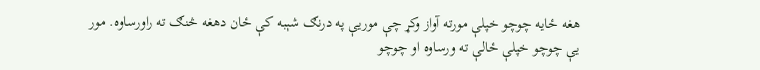هغه ځايه چوچو خپلې مورته آواز وکړ چې موريې په درنګ شېبه کې ځان دهغه څنګ ته راورساوه. مور يې چوچو خپلې ځالې ته ورساوه او چوچو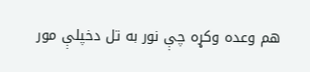هم وعده وکړه چې نور به تل دخپلې مور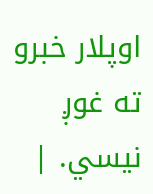اوپلار خبرو ته غوږ نيسي. |